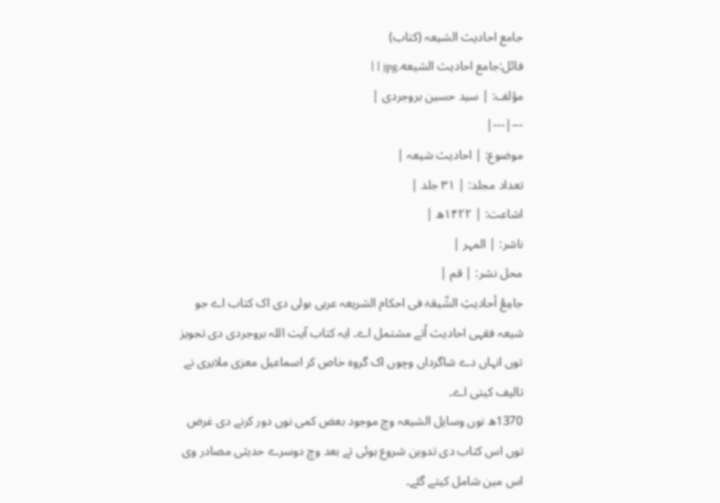جامع احادیث الشیعہ (کتاب)
فائل:جامع احادیث الشیعه.jpg | |
مؤلف: | سید حسین بروجردی |
---|---|
موضوع: | احادیث شیعہ |
تعداد مجلد: | ۳۱ جلد |
اشاعت: | ۱۴۲۲ھ |
ناشر: | المہر |
محل نشر: | قم |
جامِعُ أحادیثِ الشّیعَۃ فی احکام الشریعہ عربی بولی دی اک کتاب اے جو شیعہ فقہی احادیث اُتے مشتمل اے۔ ایہ کتاب آیت اللہ بروجردی دی تجویز توں انہاں دے شاگرداں وچوں اک گروہ خاص کر اسماعیل معزی ملایری نے تالیف کيتی اے۔
1370ھ نوں وسایل الشیعہ وچ موجود بعض کمی نوں دور کرنے دی غرض توں اس کتاب دی تدوین شروع ہوئی تے بعد وچ دوسرے حدیثی مصادر وی اس مین شامل کيتے گئے۔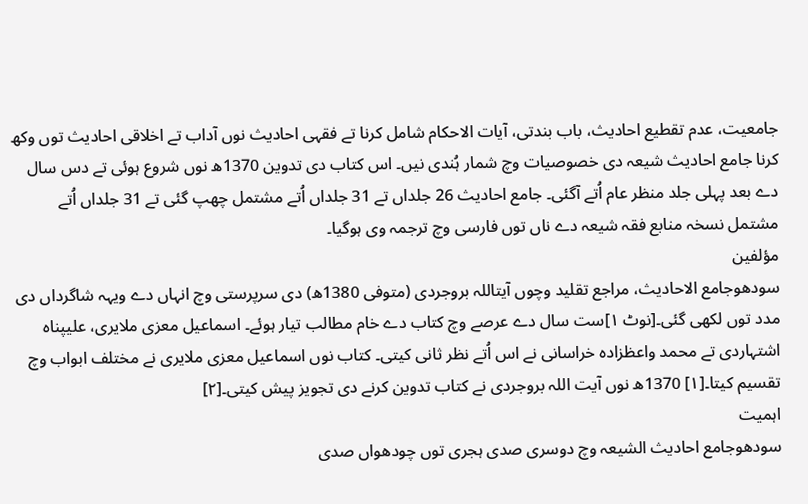جامعیت، عدم تقطیع احادیث، باب بندتی، آیات الاحکام شامل کرنا تے فقہی احادیث نوں آداب تے اخلاقی احادیث توں وکھ کرنا جامع احادیث شیعہ دی خصوصیات وچ شمار ہُندی نيں۔ اس کتاب دی تدوین 1370ھ نوں شروع ہوئی تے دس سال دے بعد پہلی جلد منظر عام اُتے آگئی۔ جامع احادیث 26 جلداں تے 31 جلداں اُتے مشتمل چھپ گئی تے 31 جلداں اُتے مشتمل نسخہ منابع فقہ شیعہ دے ناں توں فارسی وچ ترجمہ وی ہوگیا۔
مؤلفین
سودھوجامع الاحادیث، مراجع تقلید وچوں آیتاللہ بروجردی (متوفی 1380ھ) دی سرپرستی وچ انہاں دے ویہہ شاگرداں دی مدد توں لکھی گئی۔[نوٹ ۱]ست سال دے عرصے وچ کتاب دے خام مطالب تیار ہوئے۔ اسماعیل معزی ملایری، علیپناہ اشتہاردی تے محمد واعظزادہ خراسانی نے اس اُتے نظر ثانی کيتی۔ کتاب نوں اسماعیل معزی ملایری نے مختلف ابواب وچ تقسیم کيتا۔[۱] 1370ھ نوں آیت اللہ بروجردی نے کتاب تدوین کرنے دی تجویز پیش کيتی۔[۲]
اہمیت
سودھوجامع احادیث الشیعہ وچ دوسری صدی ہجری توں چودھواں صدی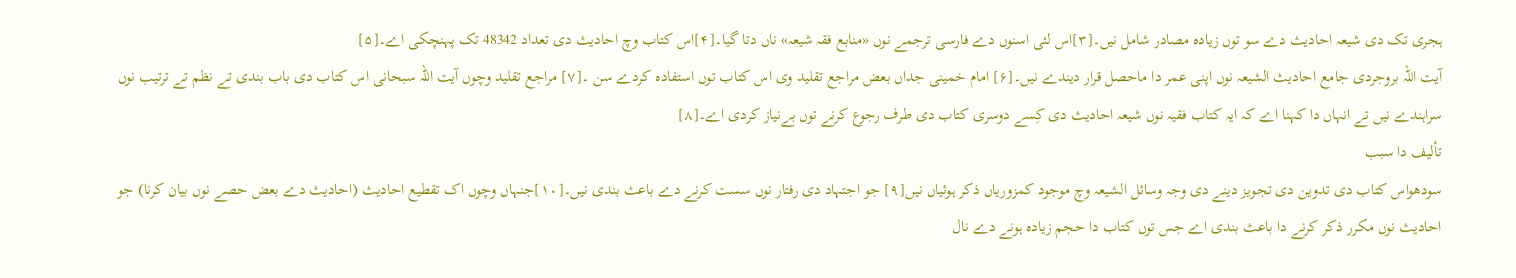ہجری تک دی شیعہ احادیث دے سو توں زیادہ مصادر شامل نيں۔[۳]اس لئی اسنوں دے فارسی ترجمے نوں «منابع فقہ شیعہ» ناں دتا گیا۔[۴]اس کتاب وچ احادیث دی تعداد 48342 تک پہنچکی اے۔[۵]
آیت اللہ بروجردی جامع احادیث الشیعہ نوں اپنی عمر دا ماحصل قرار دیندے نيں۔[۶] امام خمینی جداں بعض مراجع تقلید وی اس کتاب توں استفادہ کردے سن ۔[۷] مراجع تقلید وچوں آیت اللہ سبحانی اس کتاب دی باب بندی تے نظم تے ترتیب نوں سراہندے نيں تے انہاں دا کہنا اے کہ ایہ کتاب فقیہ نوں شیعہ احادیث دی کِسے دوسری کتاب دی طرف رجوع کرنے توں بےنیاز کردی اے۔[۸]
تألیف دا سبب
سودھواس کتاب دی تدوین دی تجویز دینے دی وجہ وسائل الشیعہ وچ موجود کمزوریاں ذکر ہوئیاں نيں[۹] جو اجتہاد دی رفتار نوں سست کرنے دے باعث بندی نيں۔[۱۰]جنہاں وچوں اک تقطیع احادیث (احادیث دے بعض حصے نوں بیان کرنا) جو احادیث نوں مکرر ذکر کرنے دا باعث بندی اے جس توں کتاب دا حجم زیادہ ہونے دے نال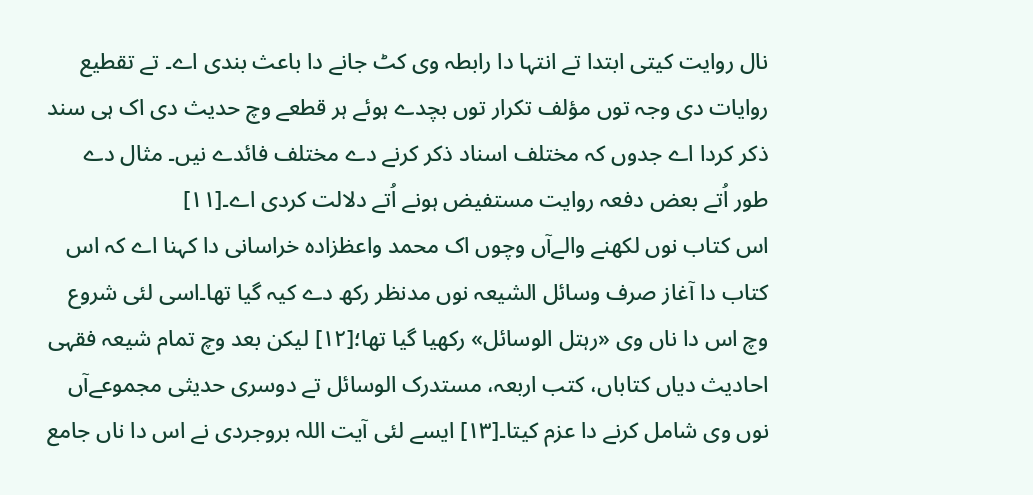نال روایت کيتی ابتدا تے انتہا دا رابطہ وی کٹ جانے دا باعث بندی اے۔ تے تقطیع روایات دی وجہ توں مؤلف تکرار توں بچدے ہوئے ہر قطعے وچ حدیث دی اک ہی سند ذکر کردا اے جدوں کہ مختلف اسناد ذکر کرنے دے مختلف فائدے نيں۔ مثال دے طور اُتے بعض دفعہ روایت مستفیض ہونے اُتے دلالت کردی اے۔[۱۱]
اس کتاب نوں لکھنے والےآں وچوں اک محمد واعظزادہ خراسانی دا کہنا اے کہ اس کتاب دا آغاز صرف وسائل الشیعہ نوں مدنظر رکھ دے کیہ گیا تھا۔اسی لئی شروع وچ اس دا ناں وی «رہتل الوسائل» رکھیا گیا تھا؛[۱۲] لیکن بعد وچ تمام شیعہ فقہی احادیث دیاں کتاباں، کتب اربعہ، مستدرک الوسائل تے دوسری حدیثی مجموعےآں نوں وی شامل کرنے دا عزم کيتا۔[۱۳] ايسے لئی آیت اللہ بروجردی نے اس دا ناں جامع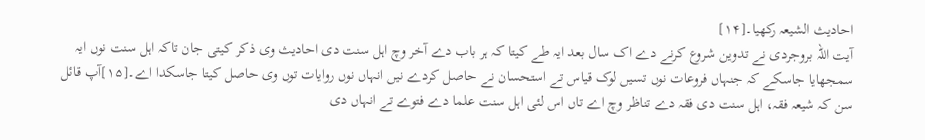احادیث الشیعہ رکھیا۔[۱۴]
آیت اللہ بروجردی نے تدوین شروع کرنے دے اک سال بعد ایہ طے کيتا کہ ہر باب دے آخر وچ اہل سنت دی احادیث وی ذکر کيتی جان تاکہ اہل سنت نوں ایہ سمجھایا جاسکے کہ جنہاں فروعات نوں تسيں لوک قیاس تے استحسان نے حاصل کردے نيں انہاں نوں روایات توں وی حاصل کيتا جاسکدا اے۔[۱۵]آپ قائل سن کہ شیعہ فقہ، اہل سنت دی فقہ دے تناظر وچ اے تاں اس لئی اہل سنت علما دے فتوے تے انہاں دی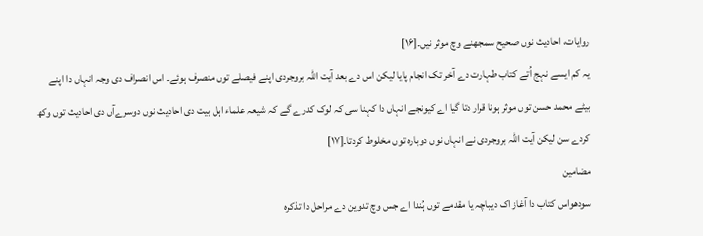روایات، احادیث نوں صحیح سمجھنے وچ موثر نيں۔[۱۶]
یہ کم ايسے نہج اُتے کتاب طہارت دے آخر تک انجام پایا لیکن اس دے بعد آیت اللہ بروجردی اپنے فیصلے توں منصرف ہوئے۔ اس انصراف دی وجہ انہاں دا اپنے بیٹے محمد حسن توں موثر ہونا قرار دتا گیا اے کیونجے انہاں دا کہنا سی کہ لوک کدرے گے کہ شیعہ علماء اہل بیت دی احادیث نوں دوسرےآں دی احادیث توں وکھ کردے سن لیکن آیت اللہ بروجردی نے انہاں نوں دوبارہ توں مخلوط کردتا۔[۱۷]
مضامین
سودھواس کتاب دا آغاز اک دیباچہ یا مقدمے توں ہُندا اے جس وچ تدوین دے مراحل دا تذکرہ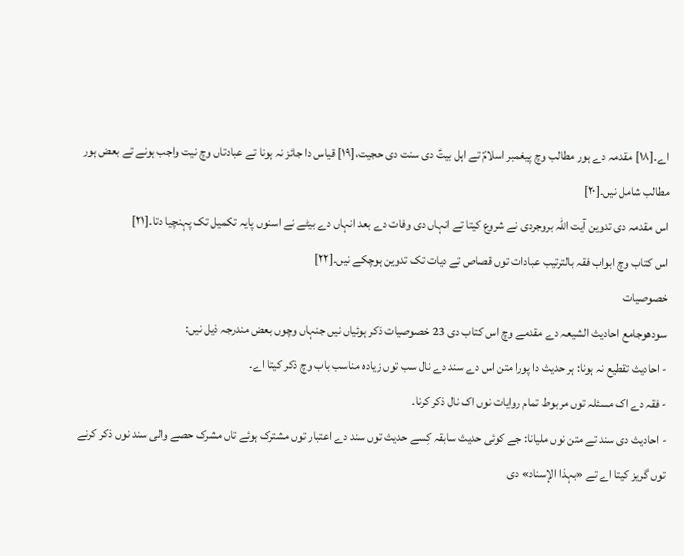اے۔[۱۸] مقدمہ دے ہور مطالب وچ پیغمبر اسلامؐ تے اہل بیتؑ دی سنت دی حجیت،[۱۹] قیاس دا جائز نہ ہونا تے عبادتاں وچ نیت واجب ہونے تے بعض ہور مطالب شامل نيں۔[۲۰]
اس مقدمہ دی تدوین آیت اللہ بروجردی نے شروع کيتا تے انہاں دی وفات دے بعد انہاں دے بیٹے نے اسنوں پایہ تکمیل تک پہنچیا دتا۔[۲۱]
اس کتاب وچ ابواب فقہ بالترتیب عبادات توں قصاص تے دیات تک تدوین ہوچکے نيں۔[۲۲]
خصوصیات
سودھوجامع احادیث الشیعہ دے مقدمے وچ اس کتاب دی 23 خصوصیات ذکر ہوئیاں نيں جنہاں وچوں بعض مندرجہ ذیل نيں:
- احادیث تقطیع نہ ہونا: ہر حدیث دا پورا متن اس دے سند دے نال سب توں زیادہ مناسب باب وچ ذکر کيتا اے۔
- فقہ دے اک مسئلہ توں مربوط تمام روایات نوں اک نال ذکر کرنا۔
- احادیث دی سند تے متن نوں ملیانا: جے کوئی حدیث سابقہ کِسے حدیث توں سند دے اعتبار توں مشترک ہوئے تاں مشرک حصے والی سند نوں ذکر کرنے توں گریز کيتا اے تے «بہذا الإسناد» دی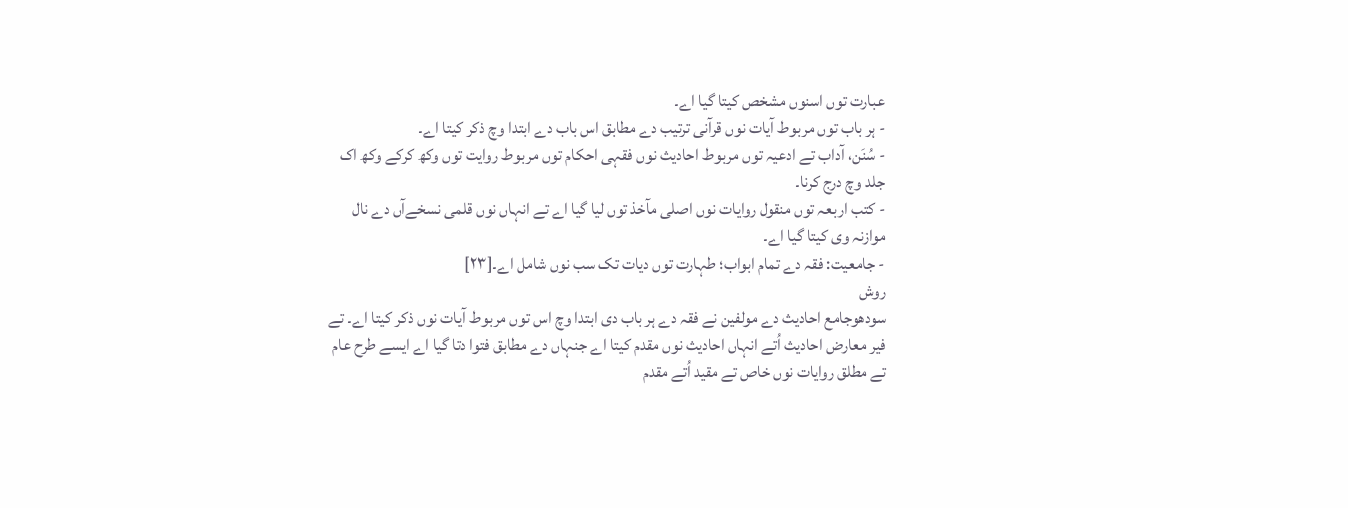عبارت توں اسنوں مشخص کيتا گیا اے۔
- ہر باب توں مربوط آیات نوں قرآنی ترتیب دے مطابق اس باب دے ابتدا وچ ذکر کيتا اے۔
- سُنَن، آداب تے ادعیہ توں مربوط احادیث نوں فقہی احکام توں مربوط روایت توں وکھ کرکے وکھ اک جلد وچ درج کرنا۔
- کتب اربعہ توں منقول روایات نوں اصلی مآخذ توں لیا گیا اے تے انہاں نوں قلمی نسخےآں دے نال موازنہ وی کيتا گیا اے۔
- جامعیت: فقہ دے تمام ابواب؛ طہارت توں دیات تک سب نوں شامل اے۔[۲۳]
روش
سودھوجامع احادیث دے مولفین نے فقہ دے ہر باب دی ابتدا وچ اس توں مربوط آیات نوں ذکر کيتا اے۔ تے فیر معارض احادیث اُتے انہاں احادیث نوں مقدم کيتا اے جنہاں دے مطابق فتوا دتا گیا اے ايسے طرح عام تے مطلق روایات نوں خاص تے مقید اُتے مقدم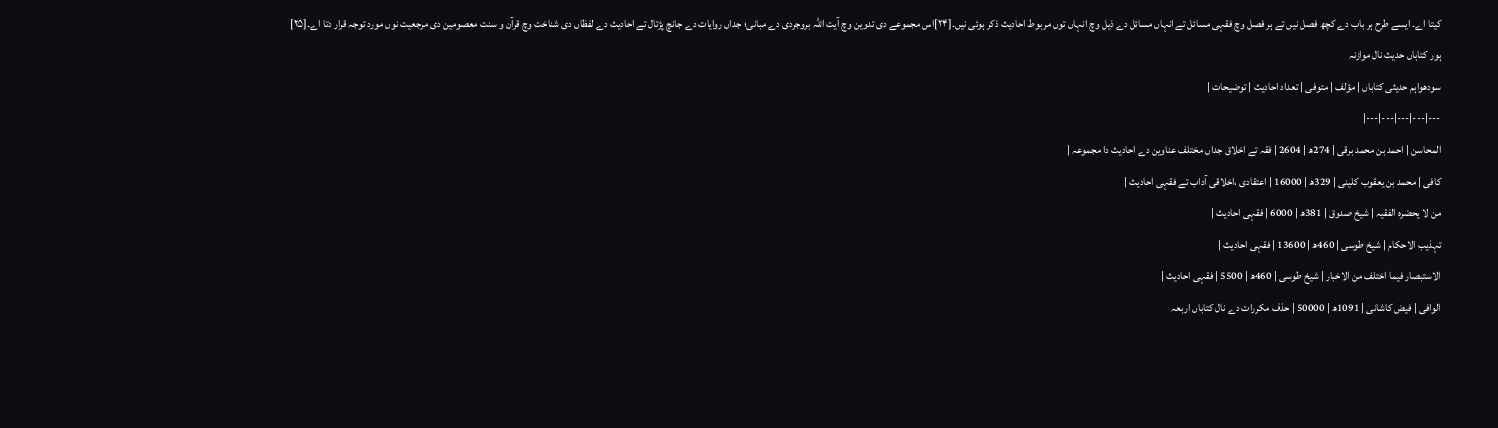کيتا اے۔ ايسے طرح ہر باب دے کچھ فصل نيں تے ہر فصل وچ فقہی مسائل تے انہاں مسائل دے ذیل وچ انہاں توں مربوط احادیث ذکر ہوئی نيں۔[۲۴]اس مجموعے دی تدوین وچ آیت اللہ بروجردی دے مبانی؛ جداں روایات دے جانچ پڑتال تے احادیث دے لفظاں دی شناخت وچ قرآن و سنت معصومین دی مرجعیت نوں مورد توجہ قرار دتا اے۔[۲۵]
ہور کتاباں حدیث نال موازنہ
سودھواہم حدیثی کتاباں | مؤلف | متوفی | تعداد احادیث | توضیحات |
---|---|---|---|---|
المحاسن | احمد بن محمد برقی | 274ھ | 2604 | فقہ تے اخلاق جداں مختلف عناوین دے احادیث دا مجموعہ |
کافی | محمد بن یعقوب کلینی | 329ھ | 16000 | اعتقادی ،اخلاقی آداب تے فقہی احادیث |
من لا یحضرہ الفقیہ | شیخ صدوق | 381ھ | 6000 | فقہی احادیث |
تہذیب الاحکام | شیخ طوسی | 460ھ | 13600 | فقہی احادیث |
الاستبصار فیما اختلف من الاخبار | شیخ طوسی | 460ھ | 5500 | فقہی احادیث |
الوافی | فیض کاشانی | 1091ھ | 50000 | حذف مکررات دے نال کتاباں اربعہ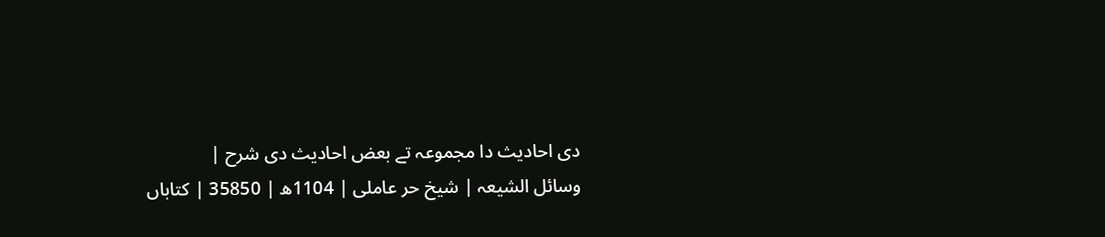دی احادیث دا مجموعہ تے بعض احادیث دی شرح |
وسائل الشیعہ | شیخ حر عاملی | 1104ھ | 35850 | کتاباں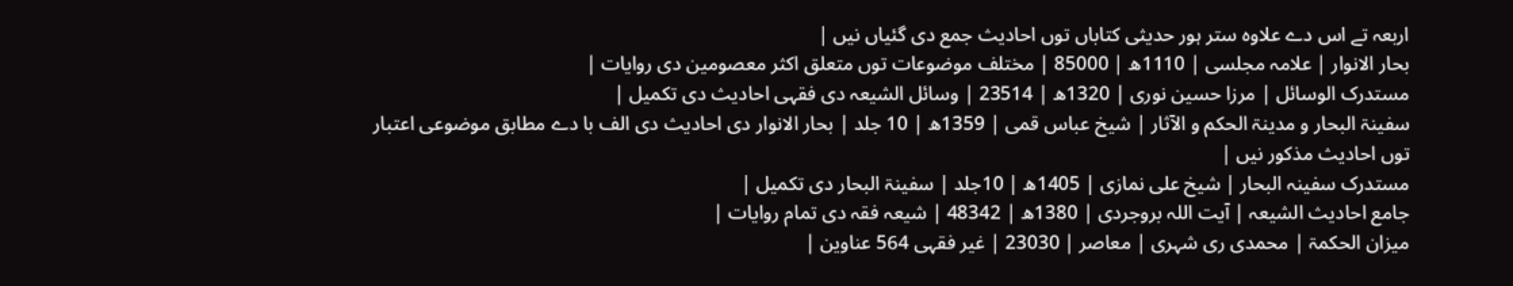اربعہ تے اس دے علاوہ ستر ہور حدیثی کتاباں توں احادیث جمع دی گئیاں نيں |
بحار الانوار | علامہ مجلسی | 1110ھ | 85000 | مختلف موضوعات توں متعلق اکثر معصومین دی روایات |
مستدرک الوسائل | مرزا حسین نوری | 1320ھ | 23514 | وسائل الشیعہ دی فقہی احادیث دی تکمیل |
سفینۃ البحار و مدینۃ الحکم و الآثار | شیخ عباس قمی | 1359ھ | 10 جلد | بحار الانوار دی احادیث دی الف با دے مطابق موضوعی اعتبار توں احادیث مذکور نيں |
مستدرک سفینہ البحار | شیخ علی نمازی | 1405ھ | 10جلد | سفینۃ البحار دی تکمیل |
جامع احادیث الشیعہ | آیت اللہ بروجردی | 1380ھ | 48342 | شیعہ فقہ دی تمام روایات |
میزان الحکمۃ | محمدی ری شہری | معاصر | 23030 | غیر فقہی 564 عناوین |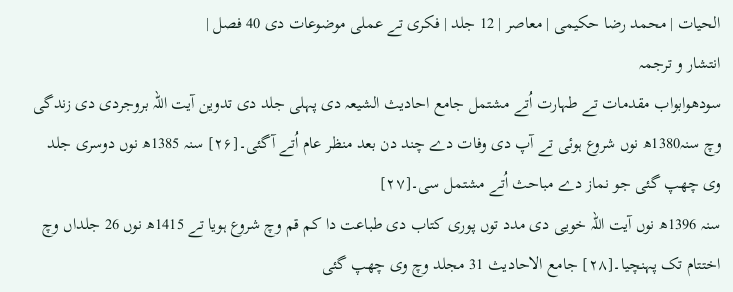الحیات | محمد رضا حکیمی | معاصر | 12 جلد | فکری تے عملی موضوعات دی 40 فصل |
انتشار و ترجمہ
سودھوابواب مقدمات تے طہارت اُتے مشتمل جامع احادیث الشیعہ دی پہلی جلد دی تدوین آیت اللہ بروجردی دی زندگی وچ سنہ1380ھ نوں شروع ہوئی تے آپ دی وفات دے چند دن بعد منظر عام اُتے آگئی۔[۲۶] سنہ 1385ھ نوں دوسری جلد وی چھپ گئی جو نماز دے مباحث اُتے مشتمل سی۔[۲۷]
سنہ 1396ھ نوں آیت اللہ خویی دی مدد توں پوری کتاب دی طباعت دا کم قم وچ شروع ہويا تے 1415ھ نوں 26 جلداں وچ اختتام تک پہنچیا۔[۲۸] جامع الاحادیث 31 مجلد وچ وی چھپ گئی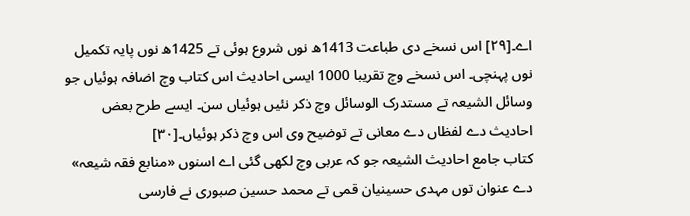اے۔[۲۹] اس نسخے دی طباعت 1413ھ نوں شروع ہوئی تے 1425ھ نوں پایہ تکمیل نوں پہنچی۔ اس نسخے وچ تقریبا 1000 ایسی احادیث اس کتاب وچ اضافہ ہوئیاں جو وسائل الشیعہ تے مستدرک الوسائل وچ ذکر نئيں ہوئیاں سن۔ ايسے طرح بعض احادیث دے لفظاں دے معانی تے توضیح وی اس وچ ذکر ہوئیاں۔[۳۰]
کتاب جامع احادیث الشیعہ جو کہ عربی وچ لکھی گئی اے اسنوں «منابع فقہ شیعہ» دے عنوان توں مہدی حسینیان قمی تے محمد حسین صبوری نے فارسی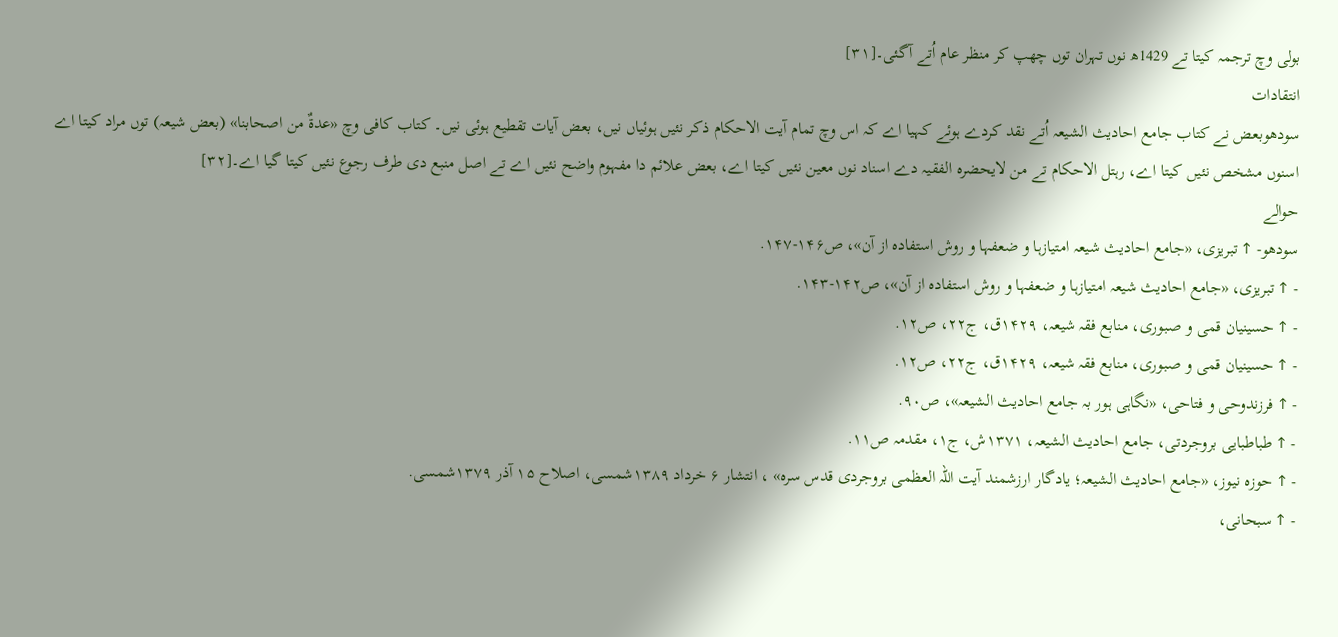بولی وچ ترجمہ کيتا تے 1429ھ نوں تہران توں چھپ کر منظر عام اُتے آگئی۔[۳۱]
انتقادات
سودھوبعض نے کتاب جامع احادیث الشیعہ اُتے نقد کردے ہوئے کہیا اے کہ اس وچ تمام آیت الاحکام ذکر نئيں ہوئیاں نيں، بعض آیات تقطیع ہوئی نيں۔ کتاب کافی وچ «عدةٌ من اصحابنا» (بعض شیعہ) توں مراد کيتا اے اسنوں مشخص نئيں کيتا اے، رہتل الاحکام تے من لایحضرہ الفقیہ دے اسناد نوں معین نئيں کيتا اے، بعض علائم دا مفہوم واضح نئيں اے تے اصل منبع دی طرف رجوع نئيں کيتا گیا اے۔[۳۲]
حوالے
سودھو- ↑ تبریزی، «جامع احادیث شیعہ امتیازہا و ضعفہا و روش استفادہ از آن»، ص۱۴۶-۱۴۷.
- ↑ تبریزی، «جامع احادیث شیعہ امتیازہا و ضعفہا و روش استفادہ از آن»، ص۱۴۲-۱۴۳.
- ↑ حسینیان قمی و صبوری، منابع فقہ شیعہ، ۱۴۲۹ق، ج۲۲، ص۱۲.
- ↑ حسینیان قمی و صبوری، منابع فقہ شیعہ، ۱۴۲۹ق، ج۲۲، ص۱۲.
- ↑ فرزندوحی و فتاحی، «نگاہی ہور بہ جامع احادیث الشیعہ»، ص۹۰.
- ↑ طباطبایی بروجردتی، جامع احادیث الشیعہ، ۱۳۷۱ش، ج۱، مقدمہ ص۱۱.
- ↑ حوزہ نیوز، «جامع احادیث الشیعہ؛ یادگار ارزشمند آیت اللہ العظمی بروجردی قدس سرہ» ، انتشار ۶ خرداد ۱۳۸۹شمسی، اصلاح ۱۵ آذر ۱۳۷۹شمسی.
- ↑ سبحانی،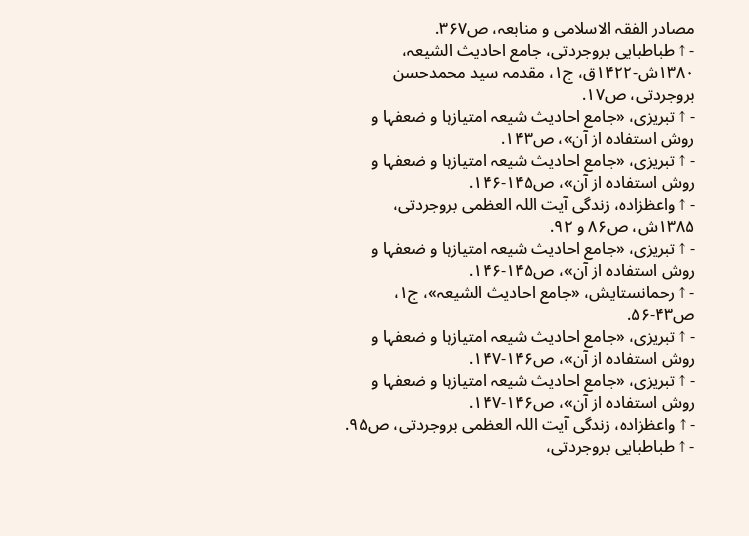مصادر الفقہ الاسلامی و منابعہ، ص۳۶۷.
- ↑ طباطبایی بروجردتی، جامع احادیث الشیعہ، ۱۳۸۰ش-۱۴۲۲ق، ج۱، مقدمہ سید محمدحسن بروجردتی، ص۱۷.
- ↑ تبریزی، «جامع احادیث شیعہ امتیازہا و ضعفہا و روش استفادہ از آن»، ص۱۴۳.
- ↑ تبریزی، «جامع احادیث شیعہ امتیازہا و ضعفہا و روش استفادہ از آن»، ص۱۴۵-۱۴۶.
- ↑ واعظزادہ، زندگی آیت اللہ العظمی بروجردتی، ۱۳۸۵ش، ص۸۶ و ۹۲.
- ↑ تبریزی، «جامع احادیث شیعہ امتیازہا و ضعفہا و روش استفادہ از آن»، ص۱۴۵-۱۴۶.
- ↑ رحمانستایش، «جامع احادیث الشیعہ»، ج۱، ص۴۳-۵۶.
- ↑ تبریزی، «جامع احادیث شیعہ امتیازہا و ضعفہا و روش استفادہ از آن»، ص۱۴۶-۱۴۷.
- ↑ تبریزی، «جامع احادیث شیعہ امتیازہا و ضعفہا و روش استفادہ از آن»، ص۱۴۶-۱۴۷.
- ↑ واعظزادہ، زندگی آیت اللہ العظمی بروجردتی، ص۹۵.
- ↑ طباطبایی بروجردتی،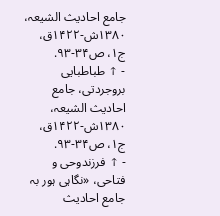جامع احادیث الشیعہ، ۱۳۸۰ش-۱۴۲۲ق، ج۱، ص۳۴-۹۳.
- ↑ طباطبایی بروجردتی، جامع احادیث الشیعہ، ۱۳۸۰ش-۱۴۲۲ق، ج۱، ص۳۴-۹۳.
- ↑ فرزندوحی و فتاحی، «نگاہی ہور بہ جامع احادیث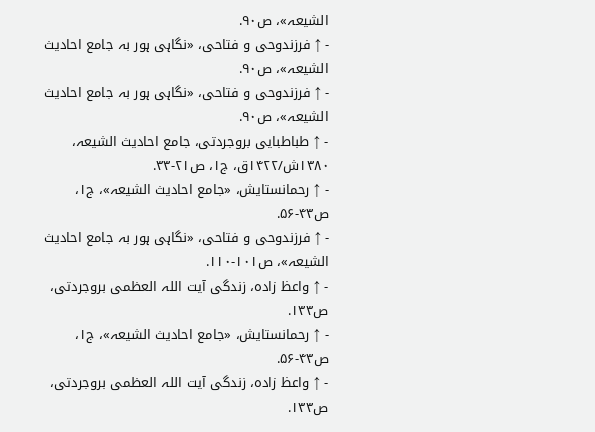الشیعہ»، ص۹۰.
- ↑ فرزندوحی و فتاحی، «نگاہی ہور بہ جامع احادیث الشیعہ»، ص۹۰.
- ↑ فرزندوحی و فتاحی، «نگاہی ہور بہ جامع احادیث الشیعہ»، ص۹۰.
- ↑ طباطبایی بروجردتی، جامع احادیث الشیعہ، ۱۳۸۰ش/۱۴۲۲ق، ج۱، ص۲۱-۳۳.
- ↑ رحمانستایش، «جامع احادیث الشیعہ»، ج۱، ص۴۳-۵۶.
- ↑ فرزندوحی و فتاحی، «نگاہی ہور بہ جامع احادیث الشیعہ»، ص۱۰۱-۱۱۰.
- ↑ واعظ زادہ، زندگی آیت اللہ العظمی بروجردتی، ص۱۳۳.
- ↑ رحمانستایش، «جامع احادیث الشیعہ»، ج۱، ص۴۳-۵۶.
- ↑ واعظ زادہ، زندگی آیت اللہ العظمی بروجردتی، ص۱۳۳.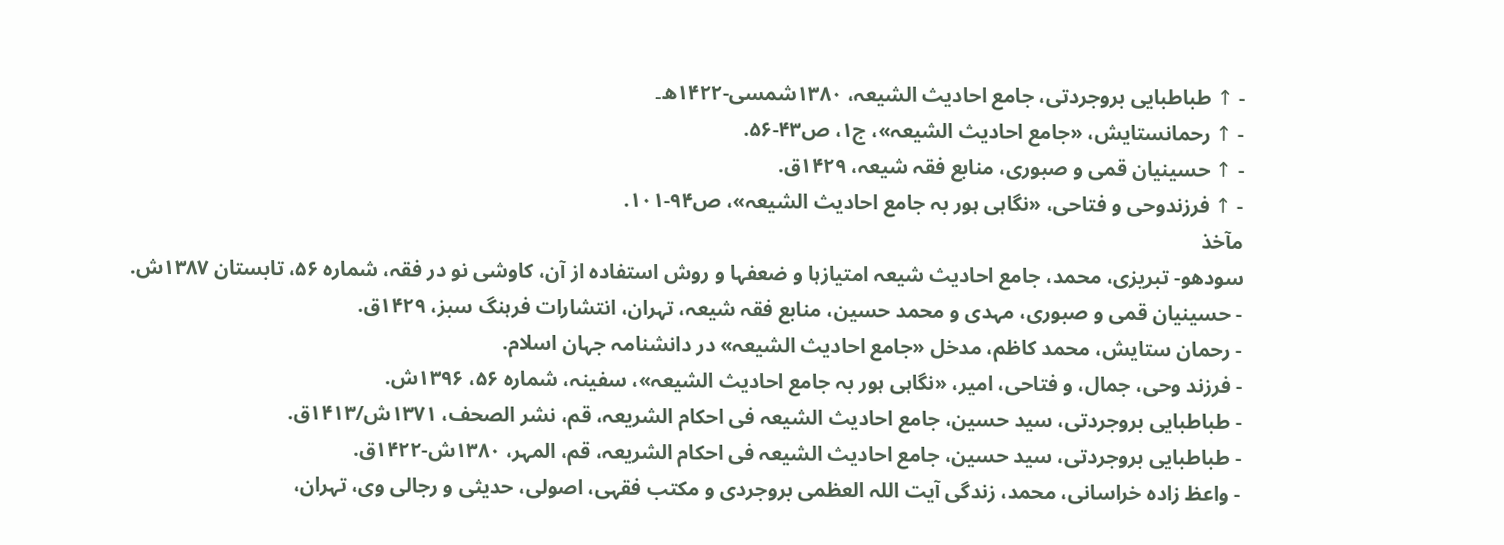- ↑ طباطبایی بروجردتی، جامع احادیث الشیعہ، ۱۳۸۰شمسی-۱۴۲۲ھ۔
- ↑ رحمانستایش، «جامع احادیث الشیعہ»، ج۱، ص۴۳-۵۶.
- ↑ حسینیان قمی و صبوری، منابع فقہ شیعہ، ۱۴۲۹ق.
- ↑ فرزندوحی و فتاحی، «نگاہی ہور بہ جامع احادیث الشیعہ»، ص۹۴-۱۰۱.
مآخذ
سودھو- تبریزی، محمد، جامع احادیث شیعہ امتیازہا و ضعفہا و روش استفادہ از آن، کاوشی نو در فقہ، شمارہ ۵۶، تابستان ۱۳۸۷ش.
- حسینیان قمی و صبوری، مہدی و محمد حسین، منابع فقہ شیعہ، تہران، انتشارات فرہنگ سبز، ۱۴۲۹ق.
- رحمان ستایش، محمد کاظم، مدخل «جامع احادیث الشیعہ» در دانشنامہ جہان اسلام.
- فرزند وحی، جمال، و فتاحی، امیر، «نگاہی ہور بہ جامع احادیث الشیعہ»، سفینہ، شمارہ ۵۶، ۱۳۹۶ش.
- طباطبایی بروجردتی، سید حسین، جامع احادیث الشیعہ فی احکام الشریعہ، قم، نشر الصحف، ۱۳۷۱ش/۱۴۱۳ق.
- طباطبایی بروجردتی، سید حسین، جامع احادیث الشیعہ فی احکام الشریعہ، قم، المہر، ۱۳۸۰ش-۱۴۲۲ق.
- واعظ زادہ خراسانی، محمد، زندگی آیت اللہ العظمی بروجردی و مکتب فقہی، اصولی، حدیثی و رجالی وی، تہران،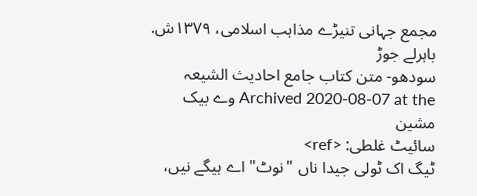مجمع جہانی تنیڑے مذاہب اسلامی، ۱۳۷۹ش.
باہرلے جوڑ
سودھو- متن کتاب جامع احادیث الشیعہ Archived 2020-08-07 at the وے بیک مشین
سائیٹ غلطی: <ref>
ٹیگ اک ٹولی جیدا ناں "نوٹ" اے ہیگے نیں،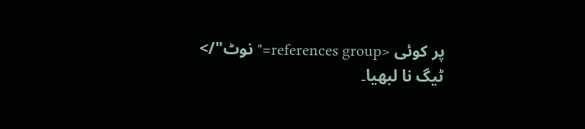پر کوئی <references group="نوٹ"/>
ٹیگ نا لبھیا۔